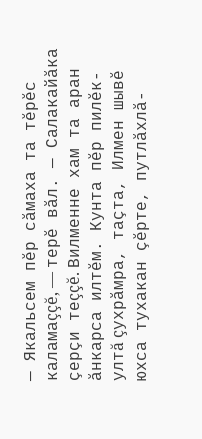— Якальсем пĕр сăмаха та тĕрĕс каламаççĕ, — терĕ вăл. — Салакайăка çерçи теççĕ. Вилменне хам та аран ăнкарса илтĕм. Кунта пĕр пилĕк-ултă çухрăмра, таçта, Илмен шывĕ юхса тухакан çĕрте, путлăхлă-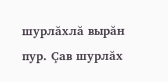шурлăхлă вырăн пур. Çав шурлăх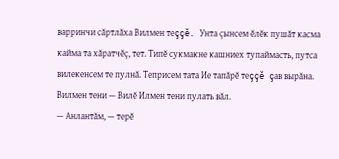варринчи сăртлăха Вилмен теççĕ. Унта çынсем ĕлĕк пушăт касма кайма та хăратчĕç, тет. Типĕ сукмакне кашниех тупаймасть, путса вилекенсем те пулнă. Теприсем тата Ие тапăрĕ теççĕ çав вырăна. Вилмен тени — Вилĕ Илмен тени пулать вăл.
— Анлантăм, — терĕ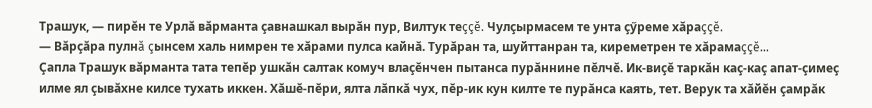Трашук, — пирĕн те Урлă вăрманта çавнашкал вырăн пур, Вилтук теççĕ. Чулçырмасем те унта çӳреме хăраççĕ.
— Вăрçăра пулнă çынсем халь нимрен те хăрами пулса кайнă. Турăран та, шуйттанран та, киреметрен те хăрамаççĕ…
Çапла Трашук вăрманта тата тепĕр ушкăн салтак комуч влаçĕнчен пытанса пурăннине пĕлчĕ. Ик-виçĕ таркăн каç-каç апат-çимеç илме ял çывăхне килсе тухать иккен. Хăшĕ-пĕри, ялта лăпкă чух, пĕр-ик кун килте те пурăнса каять, тет. Верук та хăйĕн çамрăк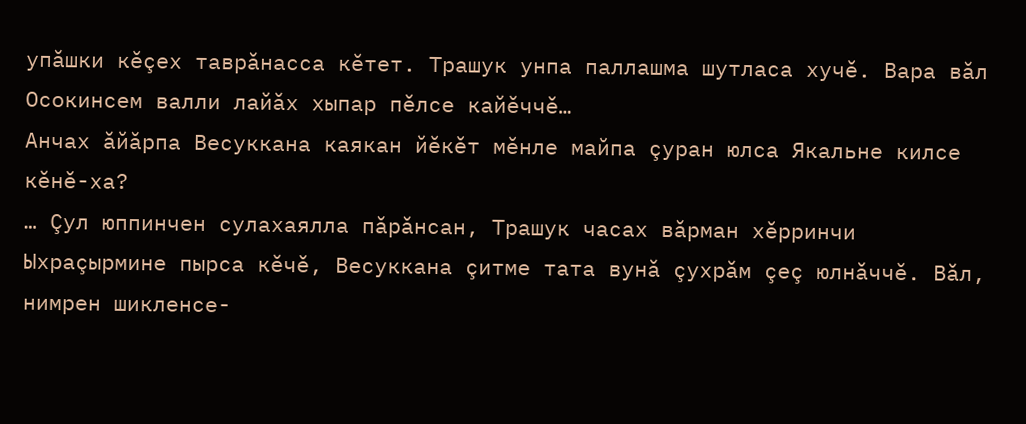упăшки кĕçех таврăнасса кĕтет. Трашук унпа паллашма шутласа хучĕ. Вара вăл Осокинсем валли лайăх хыпар пĕлсе кайĕччĕ…
Анчах ăйăрпа Весуккана каякан йĕкĕт мĕнле майпа çуран юлса Якальне килсе кĕнĕ-ха?
… Çул юппинчен сулахаялла пăрăнсан, Трашук часах вăрман хĕрринчи Ыхраçырмине пырса кĕчĕ, Весуккана çитме тата вунă çухрăм çеç юлнăччĕ. Вăл, нимрен шикленсе-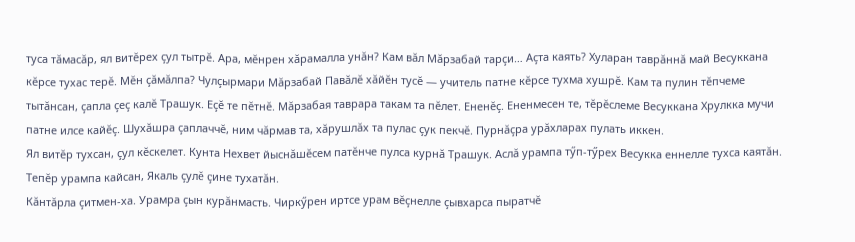туса тăмасăр, ял витĕрех çул тытрĕ. Ара, мĕнрен хăрамалла унăн? Кам вăл Мăрзабай тарçи… Аçта каять? Хуларан таврăннă май Весуккана кĕрсе тухас терĕ. Мĕн çăмăлпа? Чулçырмари Мăрзабай Павăлĕ хăйĕн тусĕ — учитель патне кĕрсе тухма хушрĕ. Кам та пулин тĕпчеме тытăнсан, çапла çеç калĕ Трашук. Еçĕ те пĕтнĕ. Мăрзабая таврара такам та пĕлет. Ененĕç. Ененмесен те, тĕрĕслеме Весуккана Хрулкка мучи патне илсе кайĕç. Шухăшра çаплаччĕ, ним чăрмав та, хăрушлăх та пулас çук пекчĕ. Пурнăçра урăхларах пулать иккен.
Ял витĕр тухсан, çул кĕскелет. Кунта Нехвет йыснăшĕсем патĕнче пулса курнă Трашук. Аслă урампа тӳп-тӳрех Весукка еннелле тухса каятăн. Тепĕр урампа кайсан, Якаль çулĕ çине тухатăн.
Кăнтăрла çитмен-ха. Урамра çын курăнмасть. Чиркӳрен иртсе урам вĕçнелле çывхарса пыратчĕ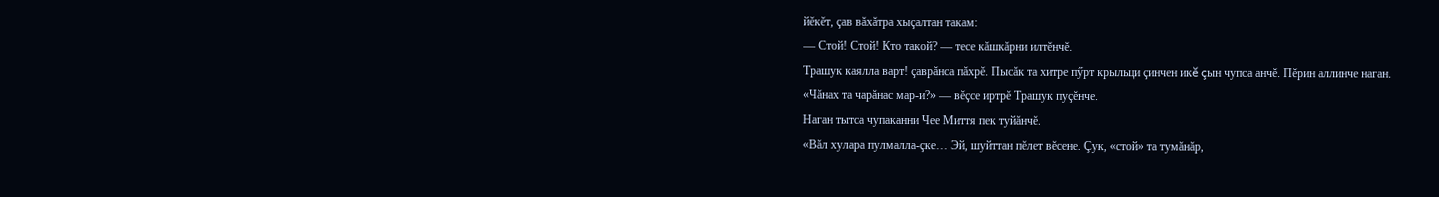йĕкĕт, çав вăхăтра хыçалтан такам:
— Стой! Стой! Кто такой? — тесе кăшкăрни илтĕнчĕ.
Трашук каялла варт! çаврăнса пăхрĕ. Пысăк та хитре пӳрт крыльци çинчен икĕ çын чупса анчĕ. Пĕрин аллинче наган.
«Чăнах та чарăнас мар-и?» — вĕçсе иртрĕ Трашук пуçĕнче.
Наган тытса чупаканни Чее Миття пек туйăнчĕ.
«Вăл хулара пулмалла-çке… Эй, шуйттан пĕлет вĕсене. Çук, «стой» та тумăнăр,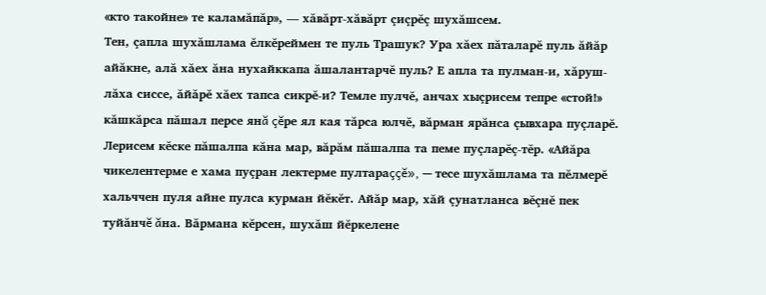«кто такойне» те каламăпăр», — хăвăрт-хăвăрт çиçрĕç шухăшсем.
Тен, çапла шухăшлама ĕлкĕреймен те пуль Трашук? Ура хăех пăталарĕ пуль ăйăр айăкне, алă хăех ăна нухайккапа ăшалантарчĕ пуль? Е апла та пулман-и, хăруш-лăха сиссе, ăйăрĕ хăех тапса сикрĕ-и? Темле пулчĕ, анчах хыçрисем тепре «стой!» кăшкăрса пăшал персе янă çĕре ял кая тăрса юлчĕ, вăрман ярăнса çывхара пуçларĕ. Лерисем кĕске пăшалпа кăна мар, вăрăм пăшалпа та пеме пуçларĕç-тĕр. «Айăра чикелентерме е хама пуçран лектерме пултараççĕ», — тесе шухăшлама та пĕлмерĕ хальччен пуля айне пулса курман йĕкĕт. Айăр мар, хăй çунатланса вĕçнĕ пек туйăнчĕ ăна. Вăрмана кĕрсен, шухăш йĕркелене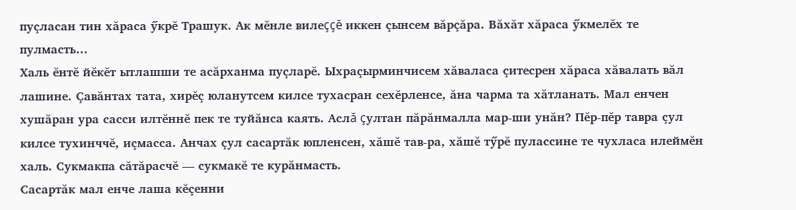пуçласан тин хăраса ӳкрĕ Трашук. Ак мĕнле вилеççĕ иккен çынсем вăрçăра. Вăхăт хăраса ӳкмелĕх те пулмасть…
Халь ĕнтĕ йĕкĕт ытлашши те асăрханма пуçларĕ. Ыхраçырминчисем хăваласа çитесрен хăраса хăвалать вăл лашине. Çавăнтах тата, хирĕç юланутсем килсе тухасран сехĕрленсе, ăна чарма та хăтланать. Мал енчен хушăран ура сасси илтĕннĕ пек те туйăнса каять. Аслă çултан пăрăнмалла мар-ши унăн? Пĕр-пĕр тавра çул килсе тухинччĕ, иçмасса. Анчах çул сасартăк юпленсен, хăшĕ тав-ра, хăшĕ тӳрĕ пулассине те чухласа илеймĕн халь. Сукмакпа сăтăрасчĕ — сукмакĕ те курăнмасть.
Сасартăк мал енче лаша кĕçенни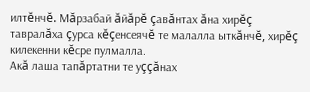илтĕнчĕ. Мăрзабай ăйăрĕ çавăнтах ăна хирĕç тавралăха çурса кĕçенсеячĕ те малалла ыткăнчĕ, хирĕç килекенни кĕсре пулмалла.
Акă лаша тапăртатни те уççăнах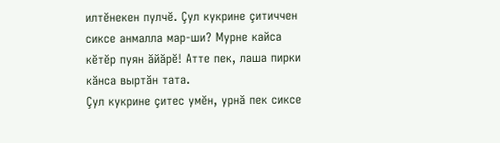илтĕнекен пулчĕ. Çул кукрине çитиччен сиксе анмалла мар-ши? Мурне кайса кĕтĕр пуян ăйăрĕ! Атте пек, лаша пирки кăнса выртăн тата.
Çул кукрине çитес умĕн, урнă пек сиксе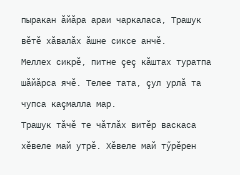пыракан ăйăра араи чаркаласа, Трашук вĕтĕ хăвалăх ăшне сиксе анчĕ.
Меллех сикрĕ, питне çеç кăштах туратпа шăйăрса ячĕ. Телее тата, çул урлă та чупса каçмалла мар.
Трашук тăчĕ те чăтлăх витĕр васкаса хĕвеле май утрĕ. Хĕвеле май тӳрĕрен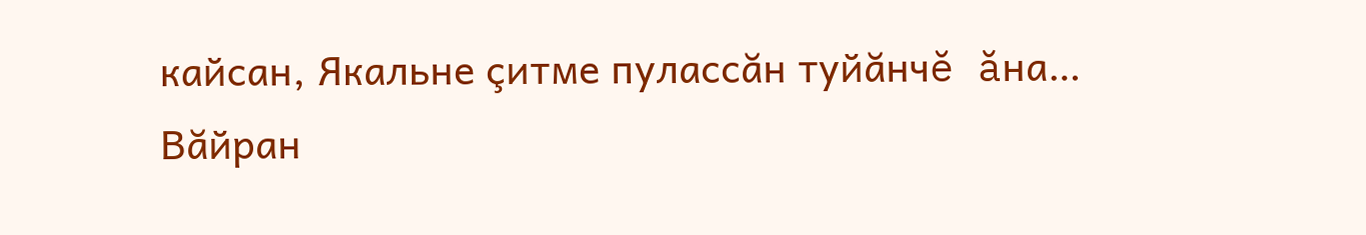кайсан, Якальне çитме пулассăн туйăнчĕ ăна…
Вăйран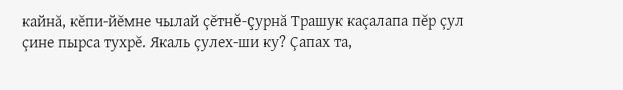кайнă, кĕпи-йĕмне чылай çĕтнĕ-çурнă Трашук каçалапа пĕр çул çине пырса тухрĕ. Якаль çулех-ши ку? Çапах та,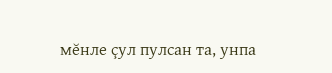мĕнле çул пулсан та, унпа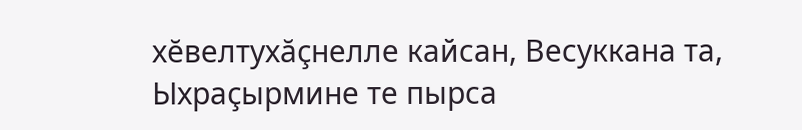хĕвелтухăçнелле кайсан, Весуккана та, Ыхраçырмине те пырса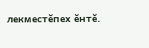лекместĕпех ĕнтĕ.